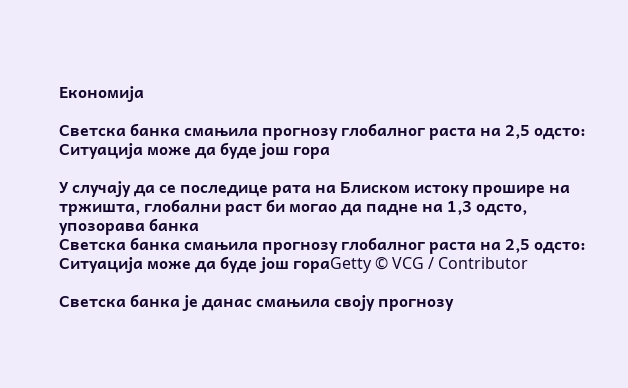Економија

Светска банка смањила прогнозу глобалног раста на 2,5 одсто: Ситуација може да буде још гора

У случају да се последице рата на Блиском истоку прошире на тржишта, глобални раст би могао да падне на 1,3 одсто, упозорава банка
Светска банка смањила прогнозу глобалног раста на 2,5 одсто: Ситуација може да буде још гораGetty © VCG / Contributor

Светска банка је данас смањила своју прогнозу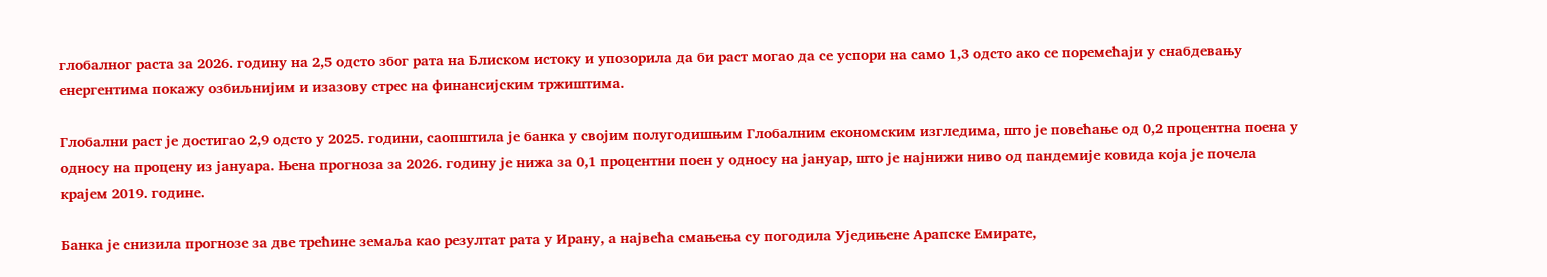глобалног раста за 2026. годину на 2,5 одсто због рата на Блиском истоку и упозорила да би раст могао да се успори на само 1,3 одсто ако се поремећаји у снабдевању енергентима покажу озбиљнијим и изазову стрес на финансијским тржиштима.

Глобални раст је достигао 2,9 одсто у 2025. години, саопштила је банка у својим полугодишњим Глобалним економским изгледима, што је повећање од 0,2 процентна поена у односу на процену из јануара. Њена прогноза за 2026. годину је нижа за 0,1 процентни поен у односу на јануар, што је најнижи ниво од пандемије ковида која је почела крајем 2019. године.

Банка је снизила прогнозе за две трећине земаља као резултат рата у Ирану, а највећа смањења су погодила Уједињене Арапске Емирате,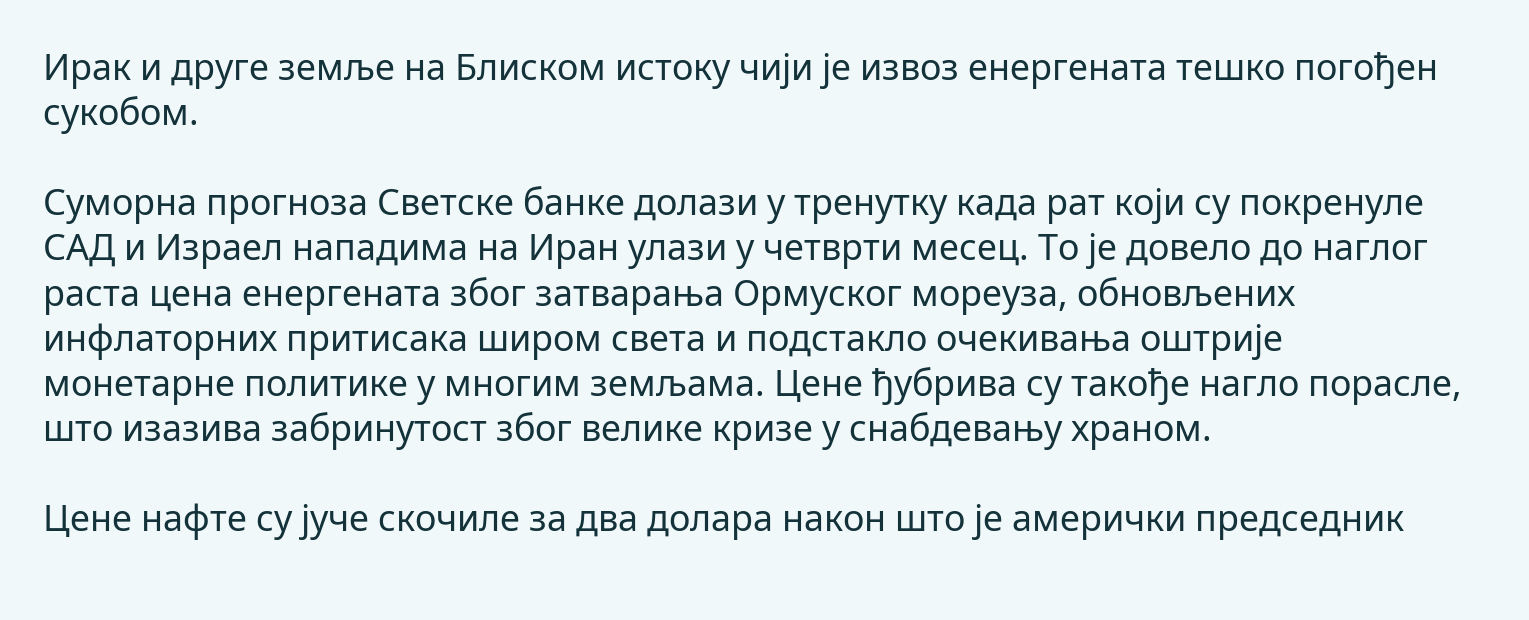Ирак и друге земље на Блиском истоку чији је извоз енергената тешко погођен сукобом.

Суморна прогноза Светске банке долази у тренутку када рат који су покренуле САД и Израел нападима на Иран улази у четврти месец. То је довело до наглог раста цена енергената због затварања Ормуског мореуза, обновљених инфлаторних притисака широм света и подстакло очекивања оштрије монетарне политике у многим земљама. Цене ђубрива су такође нагло порасле, што изазива забринутост због велике кризе у снабдевању храном.

Цене нафте су јуче скочиле за два долара након што је амерички председник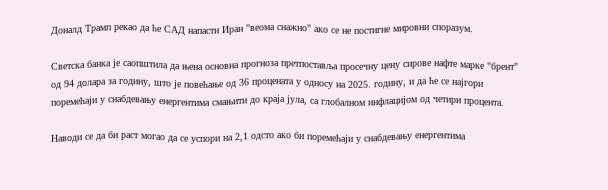Доналд Трамп рекао да ће САД напасти Иран "веома снажно" ако се не постигне мировни споразум.

Светска банка је саопштила да њена основна прогноза претпоставља просечну цену сирове нафте марке "брент" од 94 долара за годину, што је повећање од 36 процената у односу на 2025. годину, и да ће се најгори поремећаји у снабдевању енергентима смањити до краја јула, са глобалном инфлацијом од четири процента.

Наводи се да би раст могао да се успори на 2,1 одсто ако би поремећаји у снабдевању енергентима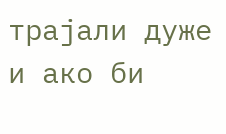трајали дуже и ако би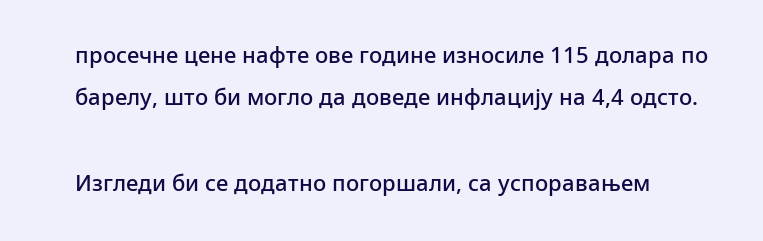просечне цене нафте ове године износиле 115 долара по барелу, што би могло да доведе инфлацију на 4,4 одсто.

Изгледи би се додатно погоршали, са успоравањем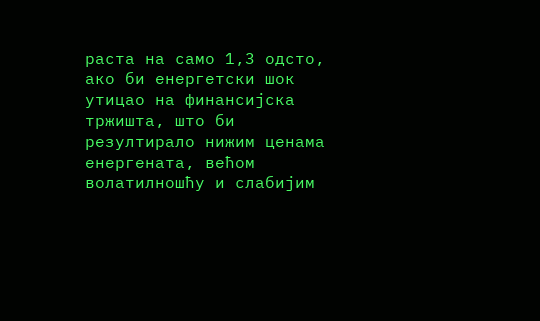раста на само 1,3 одсто, ако би енергетски шок утицао на финансијска тржишта, што би резултирало нижим ценама енергената, већом волатилношћу и слабијим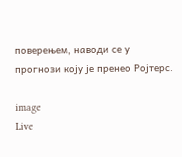поверењем, наводи се у прогнози коју је пренео Ројтерс.

image
Live